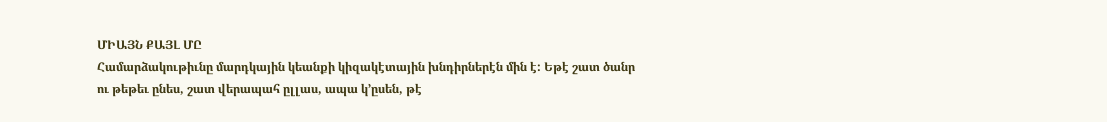ՄԻԱՅՆ ՔԱՅԼ ՄԸ
Համարձակութիւնը մարդկային կեանքի կիզակէտային խնդիրներէն մին է: Եթէ շատ ծանր ու թեթեւ ընես, շատ վերապահ ըլլաս, ապա կ՚ըսեն, թէ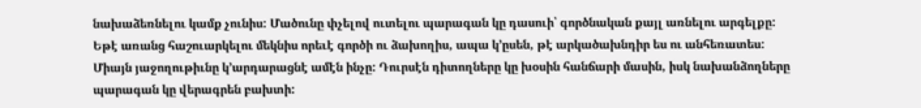նախաձեռնելու կամք չունիս: Մածունը փչելով ուտելու պարագան կը դասուի՝ գործնական քայլ առնելու արգելքը: Եթէ առանց հաշուարկելու մեկնիս որեւէ գործի ու ձախողիս, ապա կ՚ըսեն, թէ արկածախնդիր ես ու անհեռատես: Միայն յաջողութիւնը կ՚արդարացնէ ամէն ինչը: Դուրսէն դիտողները կը խօսին հանճարի մասին, իսկ նախանձողները պարագան կը վերագրեն բախտի: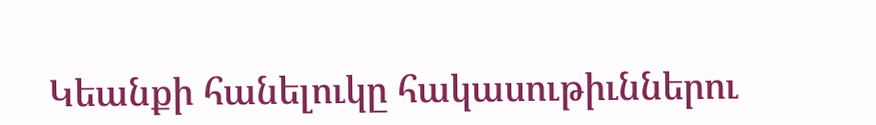Կեանքի հանելուկը հակասութիւններու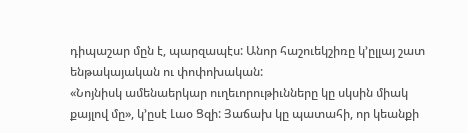դիպաշար մըն է, պարզապէս: Անոր հաշուեկշիռը կ՚ըլլայ շատ ենթակայական ու փոփոխական:
«Նոյնիսկ ամենաերկար ուղեւորութիւնները կը սկսին միակ քայլով մը», կ՚ըսէ Լաօ Ցզի: Յաճախ կը պատահի, որ կեանքի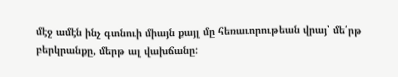մէջ ամէն ինչ գտնուի միայն քայլ մը հեռաւորութեան վրայ՝ մե՛րթ բերկրանքը, մերթ ալ վախճանը: